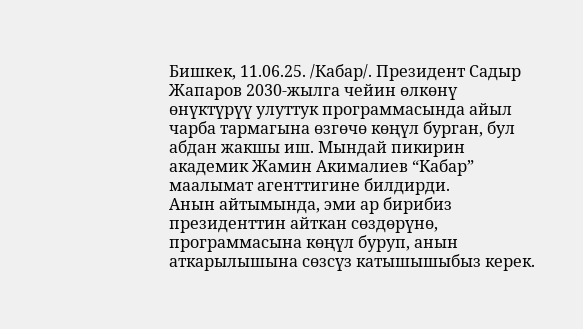Бишкек, 11.06.25. /Кабар/. Президент Садыр Жапаров 2030-жылга чейин өлкөнү өнүктүрүү улуттук программасында айыл чарба тармагына өзгөчө көңүл бурган, бул абдан жакшы иш. Мындай пикирин академик Жамин Акималиев “Кабар” маалымат агенттигине билдирди.
Анын айтымында, эми ар бирибиз президенттин айткан сөздөрүнө, программасына көңүл буруп, анын аткарылышына сөзсүз катышышыбыз керек.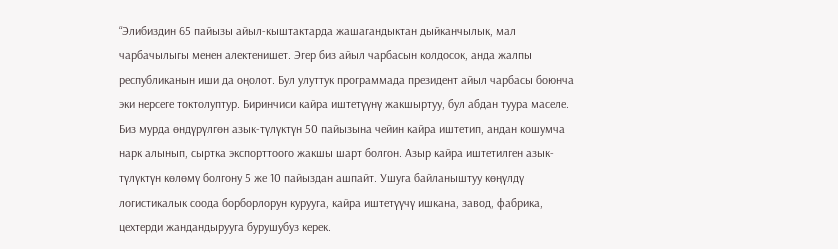“Элибиздин 65 пайызы айыл-кыштактарда жашагандыктан дыйканчылык, мал чарбачылыгы менен алектенишет. Эгер биз айыл чарбасын колдосок, анда жалпы республиканын иши да оңолот. Бул улуттук программада президент айыл чарбасы боюнча эки нерсеге токтолуптур. Биринчиси кайра иштетүүнү жакшыртуу, бул абдан туура маселе. Биз мурда өндүрүлгөн азык-түлүктүн 50 пайызына чейин кайра иштетип, андан кошумча нарк алынып, сыртка экспорттоого жакшы шарт болгон. Азыр кайра иштетилген азык-түлүктүн көлөмү болгону 5 же 10 пайыздан ашпайт. Ушуга байланыштуу көңүлдү логистикалык соода борборлорун курууга, кайра иштетүүчү ишкана, завод, фабрика, цехтерди жандандырууга бурушубуз керек.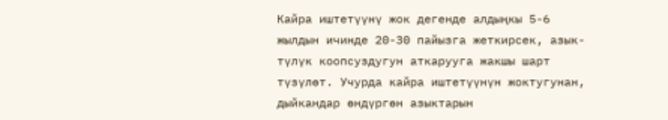Кайра иштетүүнү жок дегенде алдыңкы 5-6 жылдын ичинде 20-30 пайызга жеткирсек, азык-түлүк коопсуздугун аткарууга жакшы шарт түзүлөт. Учурда кайра иштетүүнүн жоктугунан, дыйкандар өндүргөн азыктарын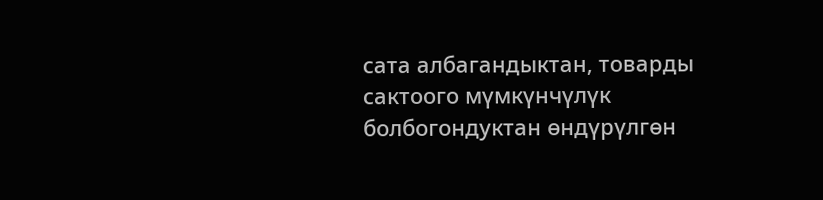сата албагандыктан, товарды сактоого мүмкүнчүлүк болбогондуктан өндүрүлгөн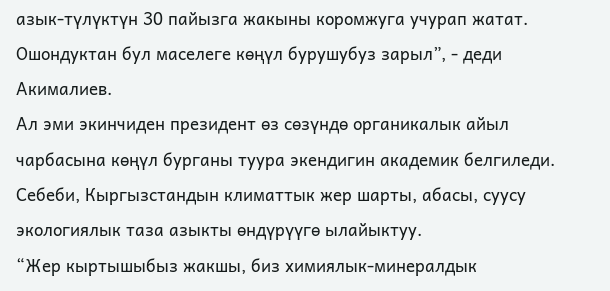азык-түлүктүн 30 пайызга жакыны коромжуга учурап жатат. Ошондуктан бул маселеге көңүл бурушубуз зарыл”, - деди Акималиев.
Ал эми экинчиден президент өз сөзүндө органикалык айыл чарбасына көңүл бурганы туура экендигин академик белгиледи. Себеби, Кыргызстандын климаттык жер шарты, абасы, суусу экологиялык таза азыкты өндүрүүгө ылайыктуу.
“Жер кыртышыбыз жакшы, биз химиялык-минералдык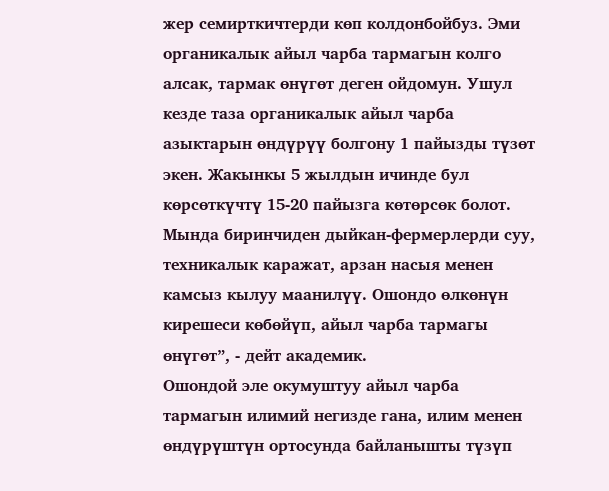жер семирткичтерди көп колдонбойбуз. Эми органикалык айыл чарба тармагын колго алсак, тармак өнүгөт деген ойдомун. Ушул кезде таза органикалык айыл чарба азыктарын өндүрүү болгону 1 пайызды түзөт экен. Жакынкы 5 жылдын ичинде бул көрсөткүчтү 15-20 пайызга көтөрсөк болот. Мында биринчиден дыйкан-фермерлерди суу, техникалык каражат, арзан насыя менен камсыз кылуу маанилүү. Ошондо өлкөнүн кирешеси көбөйүп, айыл чарба тармагы өнүгөт”, - дейт академик.
Ошондой эле окумуштуу айыл чарба тармагын илимий негизде гана, илим менен өндүрүштүн ортосунда байланышты түзүп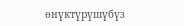өнүктүрүшүбүз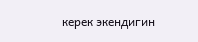керек экендигин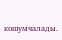кошумчалады.